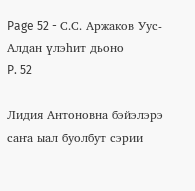Page 52 - С.С. Аржаков Уус-Алдан үлэһит дьоно
P. 52

Лидия Антоновна бэйэлэрэ саҥа ыал буолбут сэрии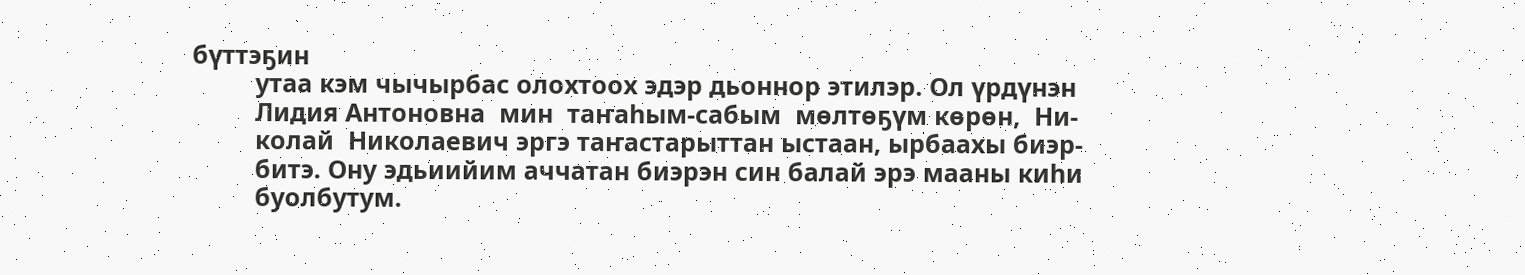бүттэҕин
         утаа кэм чычырбас олохтоох эдэр дьоннор этилэр. Ол үрдүнэн
         Лидия Антоновна  мин  таҥаһым-сабым  мөлтөҕүм көрөн,  Ни-
         колай  Николаевич эргэ таҥастарыттан ыстаан, ырбаахы биэр-
         битэ. Ону эдьиийим аччатан биэрэн син балай эрэ мааны киһи
         буолбутум.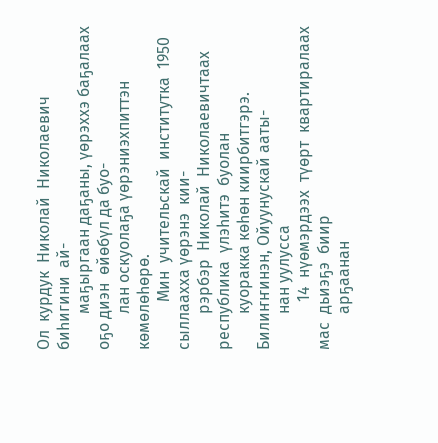Ол  курдук  Николай  Николаевич  биһигини  ай-
         маҕыргаан даҕаны, үөрэххэ баҕалаах оҕо диэн  өйөбүл да буо-
         лан оскуолаҕа үөрэниэхпиттэн көмөлөһөрө.
            Мин  учительскай  институтка  1950  сыллаахха үөрэнэ  кии-
         рэрбэр  Николай  Николаевичтаах  республика  үлэһитэ  буолан
         куоракка көһөн киирбитгэрэ. Билиҥҥинэн, Ойуунускай ааты-
         нан уулусса
            14  нүөмэрдээх  түөрт  квартиралаах  мас  дьиэҕэ  биир
         арҕаанан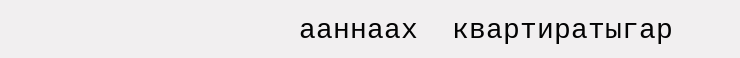ааннаах  квартиратыгар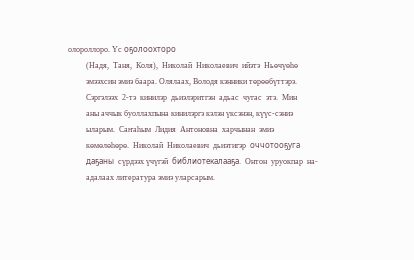олороллоро. Үс оҕолоохторо
         (Надя,  Таня,  Коля),  Николай  Николаевич  ийэтэ  Ньөчүөһө
         эмээхсин эмиэ баара. Олялаах, Володя кэнники төрөөбүттэрэ.
         Сэргэлээх  2-тэ  кинилэр  дьиэлэритгэн  адьас  чугас  этэ.  Мин
         аны аччык буоллахпына кинилэргэ кэлэн үксэнэн, күүс-сэниэ
         ыларым.  Саҥаһым  Лидия  Антоновна  харчынан  эмиэ
         көмөлөһөрө.  Николай  Николаевич  дьиэтигэр  оччотооҕуга
         даҕаны  сүрдээх үчүгэй  библиотекалааҕа.  Онтон  уруокпар  на-
         адалаах литература эмиэ уларсарым.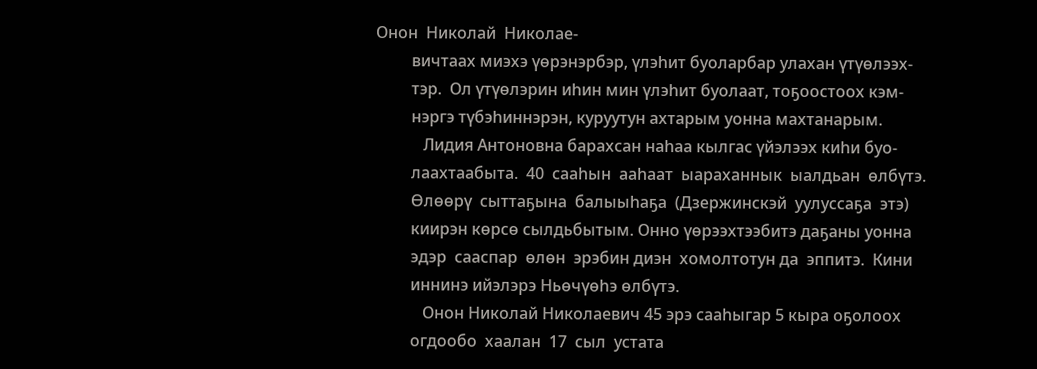Онон  Николай  Николае-
         вичтаах миэхэ үөрэнэрбэр, үлэһит буоларбар улахан үтүөлээх-
         тэр.  Ол үтүөлэрин иһин мин үлэһит буолаат, тоҕоостоох кэм-
         нэргэ түбэһиннэрэн, куруутун ахтарым уонна махтанарым.
            Лидия Антоновна барахсан наһаа кылгас үйэлээх киһи буо-
         лаахтаабыта.  40  сааһын  ааһаат  ыараханнык  ыалдьан  өлбүтэ.
         Өлөөрү  сыттаҕына  балыыһаҕа  (Дзержинскэй  уулуссаҕа  этэ)
         киирэн көрсө сылдьбытым. Онно үөрээхтээбитэ даҕаны уонна
         эдэр  сааспар  өлөн  эрэбин диэн  хомолтотун да  эппитэ.  Кини
         иннинэ ийэлэрэ Ньөчүөһэ өлбүтэ.
            Онон Николай Николаевич 45 эрэ сааһыгар 5 кыра оҕолоох
         огдообо  хаалан  17  сыл  устата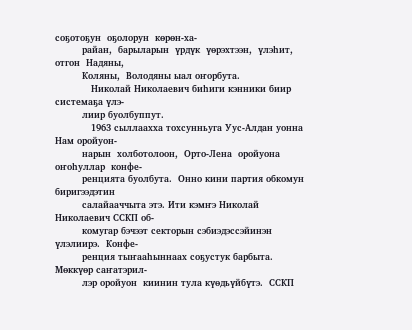соҕотоҕун  оҕолорун  көрөн-ха-
         райан,  барыларын  үрдүк  үөрэхтээн,  үлэһит,  отгон  Надяны,
         Коляны,  Володяны ыал оҥорбута.
            Николай Николаевич биһиги кэнники биир системаҕа үлэ-
         лиир буолбуппут.
            1963 сыллаахха тохсунньуга Уус-Алдан уонна Нам оройуон-
         нарын  холботолоон,  Орто-Лена  оройуона  оҥоһуллар  конфе-
         ренцията буолбута.  Онно кини партия обкомун биригээдэтин
         салайааччыта этэ. Ити кэмҥэ Николай Николаевич ССКП об-
         комугар бэчээт секторын сэбиэдэссэйинэн үлэлиирэ.  Конфе-
         ренция тыҥааһыннаах соҕустук барбыта. Мөккүөр саҥатэрил-
         лэр оройуон  киинин тула күөдьүйбүтэ.  ССКП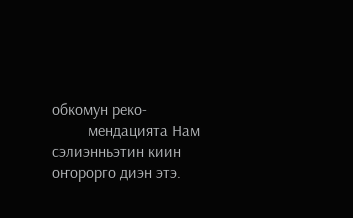обкомун реко-
         мендацията Нам сэлиэнньэтин киин оҥорорго диэн этэ.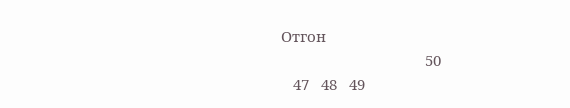Отгон
                                    50
   47   48   49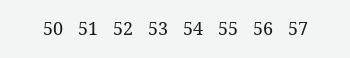50   51   52   53   54   55   56   57